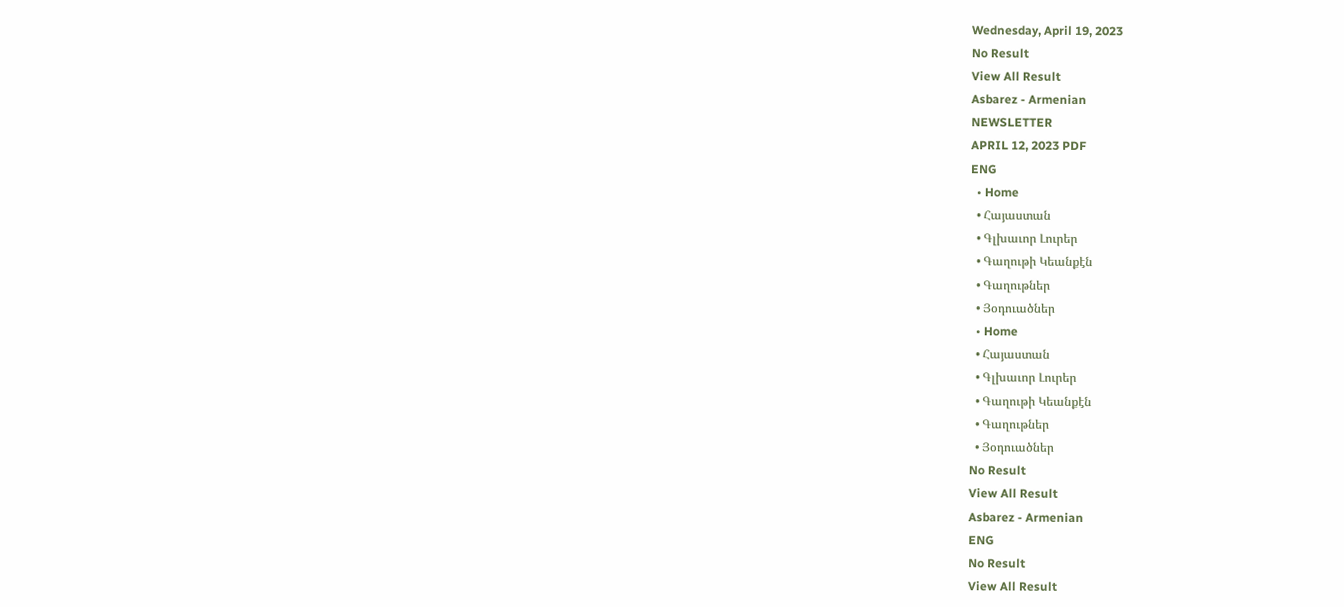Wednesday, April 19, 2023
No Result
View All Result
Asbarez - Armenian
NEWSLETTER
APRIL 12, 2023 PDF
ENG
  • Home
  • Հայաստան
  • Գլխաւոր Լուրեր
  • Գաղութի Կեանքէն
  • Գաղութներ
  • Յօդուածներ
  • Home
  • Հայաստան
  • Գլխաւոր Լուրեր
  • Գաղութի Կեանքէն
  • Գաղութներ
  • Յօդուածներ
No Result
View All Result
Asbarez - Armenian
ENG
No Result
View All Result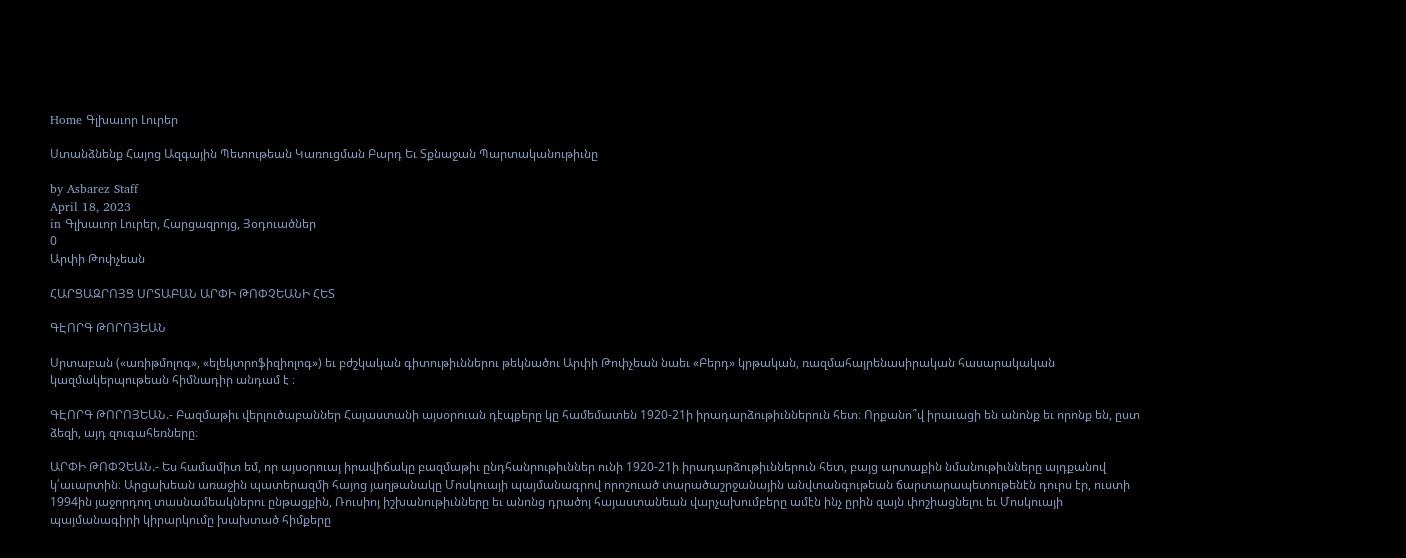Home Գլխաւոր Լուրեր

Ստանձնենք Հայոց Ազգային Պետութեան Կառուցման Բարդ Եւ Տքնաջան Պարտականութիւնը

by Asbarez Staff
April 18, 2023
in Գլխաւոր Լուրեր, Հարցազրոյց, Յօդուածներ
0
Արփի Թոփչեան

ՀԱՐՑԱԶՐՈՅՑ ՍՐՏԱԲԱՆ ԱՐՓԻ ԹՈՓՉԵԱՆԻ ՀԵՏ

ԳԷՈՐԳ ԹՈՐՈՅԵԱՆ

Սրտաբան («առիթմոլոգ», «ելեկտրոֆիզիոլոգ») եւ բժշկական գիտութիւններու թեկնածու Արփի Թոփչեան նաեւ «Բերդ» կրթական, ռազմահայրենասիրական հասարակական կազմակերպութեան հիմնադիր անդամ է ։

ԳԷՈՐԳ ԹՈՐՈՅԵԱՆ.- Բազմաթիւ վերլուծաբաններ Հայաստանի այսօրուան դէպքերը կը համեմատեն 1920-21ի իրադարձութիւններուն հետ։ Որքանո՞վ իրաւացի են անոնք եւ որոնք են, ըստ ձեզի, այդ զուգահեռները։

ԱՐՓԻ ԹՈՓՉԵԱՆ.- Ես համամիտ եմ, որ այսօրուայ իրավիճակը բազմաթիւ ընդհանրութիւններ ունի 1920-21ի իրադարձութիւններուն հետ, բայց արտաքին նմանութիւնները այդքանով կ՛աւարտին։ Արցախեան առաջին պատերազմի հայոց յաղթանակը Մոսկուայի պայմանագրով որոշուած տարածաշրջանային անվտանգութեան ճարտարապետութենէն դուրս էր, ուստի 1994ին յաջորդող տասնամեակներու ընթացքին, Ռուսիոյ իշխանութիւնները եւ անոնց դրածոյ հայաստանեան վարչախումբերը ամէն ինչ ըրին զայն փոշիացնելու եւ Մոսկուայի պայմանագիրի կիրարկումը խախտած հիմքերը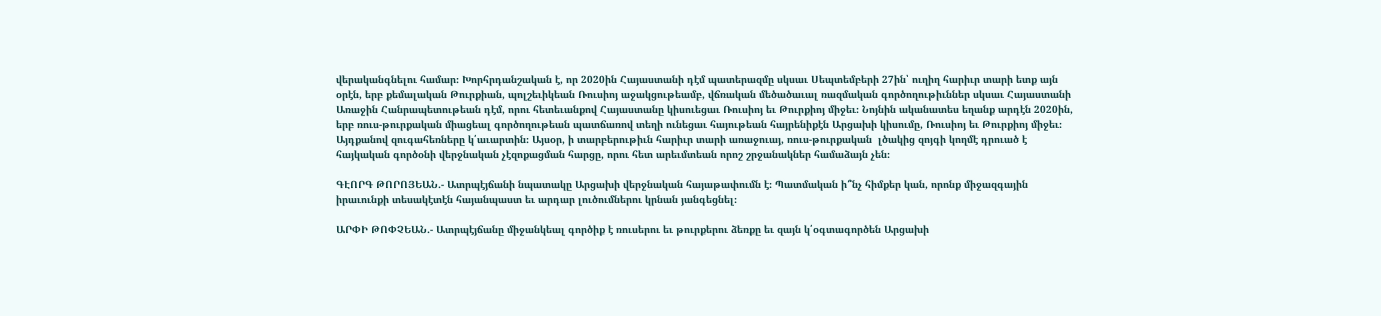վերականգնելու համար։ Խորհրդանշական է, որ 2020ին Հայաստանի դէմ պատերազմը սկսաւ Սեպտեմբերի 27ին՝ ուղիղ հարիւր տարի ետք այն օրէն, երբ քեմալական Թուրքիան, պոլշեւիկեան Ռուսիոյ աջակցութեամբ, վճռական մեծածաւալ ռազմական գործողութիւններ սկսաւ Հայաստանի Առաջին Հանրապետութեան դէմ, որու հետեւանքով Հայաստանը կիսուեցաւ Ռուսիոյ եւ Թուրքիոյ միջեւ։ Նոյնին ականատես եղանք արդէն 2020ին, երբ ռուս-թուրքական միացեալ գործողութեան պատճառով տեղի ունեցաւ հայութեան հայրենիքէն Արցախի կիսումը, Ռուսիոյ եւ Թուրքիոյ միջեւ։ Այդքանով զուգահեռները կ՛աւարտին։ Այսօր, ի տարբերութիւն հարիւր տարի առաջուայ, ռուս-թուրքական  լծակից զոյգի կողմէ դրուած է հայկական գործօնի վերջնական չէզոքացման հարցը, որու հետ արեւմտեան որոշ շրջանակներ համաձայն չեն։

ԳԷՈՐԳ ԹՈՐՈՅԵԱՆ.- Ատրպէյճանի նպատակը Արցախի վերջնական հայաթափումն է։ Պատմական ի՞նչ հիմքեր կան, որոնք միջազգային իրաւունքի տեսակէտէն հայանպաստ եւ արդար լուծումներու կրնան յանգեցնել։

ԱՐՓԻ ԹՈՓՉԵԱՆ.- Ատրպէյճանը միջանկեալ գործիք է ռուսերու եւ թուրքերու ձեռքը եւ զայն կ՛օգտագործեն Արցախի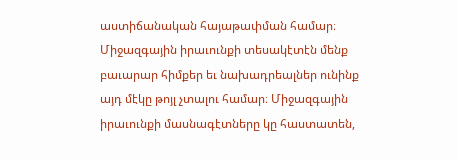աստիճանական հայաթափման համար։ Միջազգային իրաւունքի տեսակէտէն մենք բաւարար հիմքեր եւ նախադրեալներ ունինք այդ մէկը թոյլ չտալու համար։ Միջազգային իրաւունքի մասնագէտները կը հաստատեն,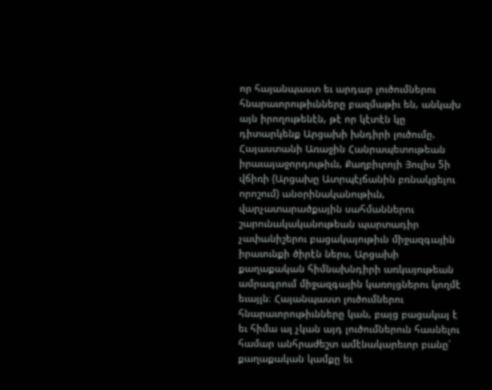որ հայանպաստ եւ արդար լուծումներու հնարաւորութիւնները բազմաթիւ են, անկախ այն իրողութենէն, թէ որ կէտէն կը դիտարկենք Արցախի խնդիրի լուծումը. Հայաստանի Առաջին Հանրապետութեան իրաւայաջորդութիւն, Քաղբիւրոյի Յուլիս 5ի վճիռի (Արցախը Ատրպէյճանին բռնակցելու որոշում) անօրինականութիւն, վարչատարածքային սահմաններու շարունակականութեան պարտադիր չափանիշերու բացակայութիւն միջազգային իրաւունքի ծիրէն ներս, Արցախի քաղաքական հիմնախնդիրի առկայութեան ամրագրում միջազգային կառոյցներու կողմէ եւայլն։ Հայանպաստ լուծումներու հնարաւորութիւնները կան, բայց բացակայ է եւ հիմա ալ չկան այդ լուծումներուն հասնելու համար անհրաժեշտ ամէնակարեւոր բանը՝ քաղաքական կամքը եւ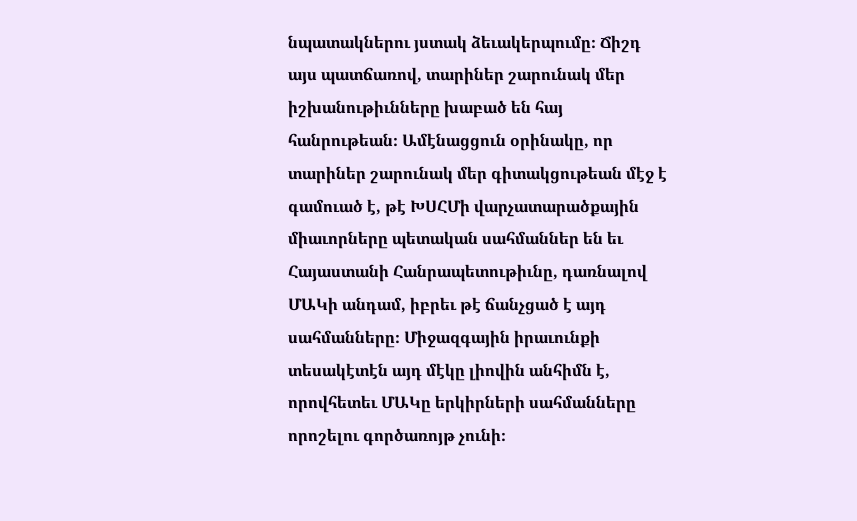նպատակներու յստակ ձեւակերպումը։ Ճիշդ այս պատճառով, տարիներ շարունակ մեր իշխանութիւնները խաբած են հայ հանրութեան։ Ամէնացցուն օրինակը, որ տարիներ շարունակ մեր գիտակցութեան մէջ է գամուած է, թէ ԽՍՀՄի վարչատարածքային միաւորները պետական սահմաններ են եւ Հայաստանի Հանրապետութիւնը, դառնալով ՄԱԿի անդամ, իբրեւ թէ ճանչցած է այդ սահմանները։ Միջազգային իրաւունքի տեսակէտէն այդ մէկը լիովին անհիմն է, որովհետեւ ՄԱԿը երկիրների սահմանները որոշելու գործառոյթ չունի։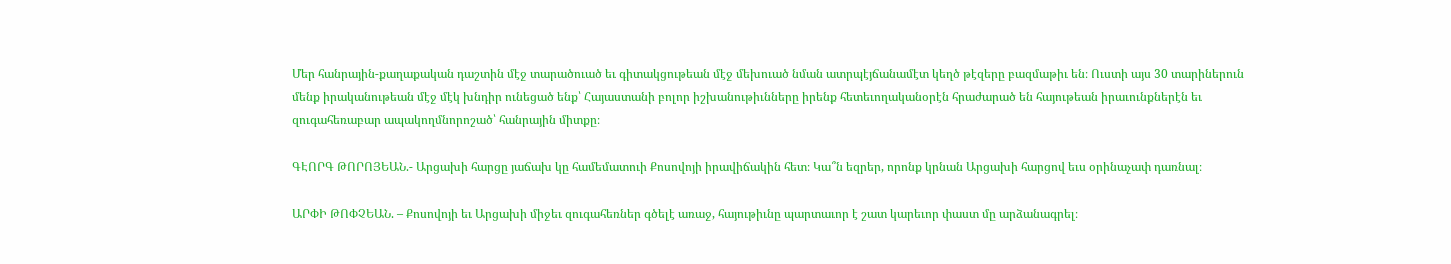Մեր հանրային-քաղաքական դաշտին մէջ տարածուած եւ գիտակցութեան մէջ մեխուած նման ատրպէյճանամէտ կեղծ թէզերը բազմաթիւ են։ Ուստի այս 30 տարիներուն մենք իրականութեան մէջ մէկ խնդիր ունեցած ենք՝ Հայաստանի բոլոր իշխանութիւնները իրենք հետեւողականօրէն հրաժարած են հայութեան իրաւունքներէն եւ զուգահեռաբար ապակողմնորոշած՝ հանրային միտքը։

ԳԷՈՐԳ ԹՈՐՈՅԵԱՆ.- Արցախի հարցը յաճախ կը համեմատուի Քոսովոյի իրավիճակին հետ։ Կա՞ն եզրեր, որոնք կրնան Արցախի հարցով եւս օրինաչափ դառնալ։

ԱՐՓԻ ԹՈՓՉԵԱՆ. – Քոսովոյի եւ Արցախի միջեւ զուգահեռներ գծելէ առաջ, հայութիւնը պարտաւոր է շատ կարեւոր փաստ մը արձանագրել։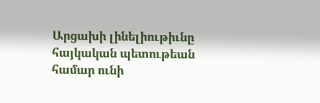Արցախի լինելիութիւնը հայկական պետութեան համար ունի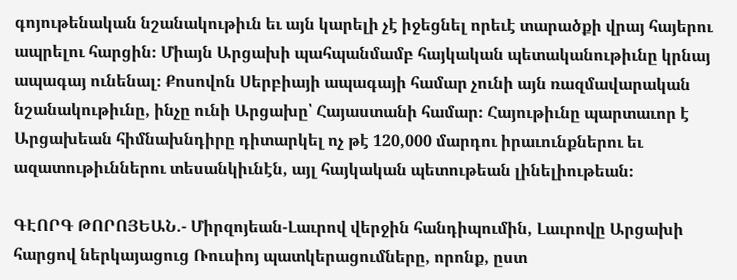գոյութենական նշանակութիւն եւ այն կարելի չէ իջեցնել որեւէ տարածքի վրայ հայերու ապրելու հարցին։ Միայն Արցախի պահպանմամբ հայկական պետականութիւնը կրնայ ապագայ ունենալ։ Քոսովոն Սերբիայի ապագայի համար չունի այն ռազմավարական նշանակութիւնը, ինչը ունի Արցախը՝ Հայաստանի համար։ Հայութիւնը պարտաւոր է Արցախեան հիմնախնդիրը դիտարկել ոչ թէ 120,000 մարդու իրաւունքներու եւ ազատութիւններու տեսանկիւնէն, այլ հայկական պետութեան լինելիութեան։

ԳԷՈՐԳ ԹՈՐՈՅԵԱՆ.- Միրզոյեան-Լաւրով վերջին հանդիպումին, Լաւրովը Արցախի հարցով ներկայացուց Ռուսիոյ պատկերացումները, որոնք, ըստ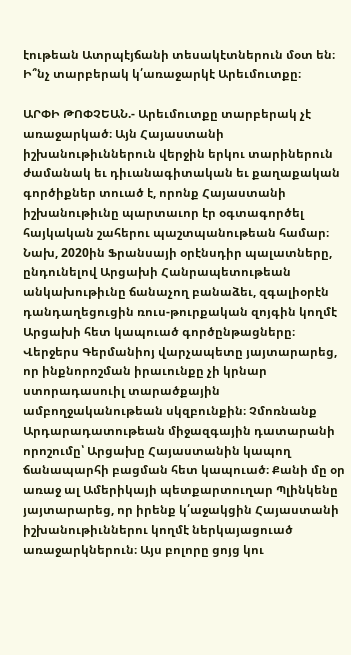էութեան Ատրպէյճանի տեսակէտներուն մօտ են։ Ի՞նչ տարբերակ կ՛առաջարկէ Արեւմուտքը։

ԱՐՓԻ ԹՈՓՉԵԱՆ.- Արեւմուտքը տարբերակ չէ առաջարկած։ Այն Հայաստանի իշխանութիւններուն վերջին երկու տարիներուն ժամանակ եւ դիւանագիտական եւ քաղաքական գործիքներ տուած է, որոնք Հայաստանի իշխանութիւնը պարտաւոր էր օգտագործել հայկական շահերու պաշտպանութեան համար։ Նախ, 2020ին Ֆրանսայի օրէնսդիր պալատները, ընդունելով Արցախի Հանրապետութեան անկախութիւնը ճանաչող բանաձեւ, զգալիօրէն դանդաղեցուցին ռուս-թուրքական զոյգին կողմէ Արցախի հետ կապուած գործընթացները։ Վերջերս Գերմանիոյ վարչապետը յայտարարեց, որ ինքնորոշման իրաւունքը չի կրնար ստորադասուիլ տարածքային ամբողջականութեան սկզբունքին։ Չմոռնանք Արդարադատութեան միջազգային դատարանի որոշումը՝ Արցախը Հայաստանին կապող ճանապարհի բացման հետ կապուած։ Քանի մը օր առաջ ալ Ամերիկայի պետքարտուղար Պլինկենը յայտարարեց, որ իրենք կ՛աջակցին Հայաստանի իշխանութիւններու կողմէ ներկայացուած առաջարկներուն։ Այս բոլորը ցոյց կու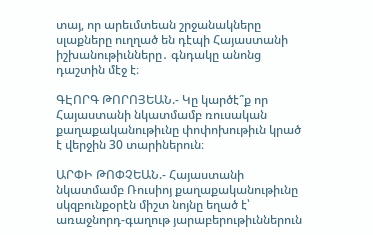տայ, որ արեւմտեան շրջանակները սլաքները ուղղած են դէպի Հայաստանի իշխանութիւնները․ գնդակը անոնց դաշտին մէջ է։

ԳԷՈՐԳ ԹՈՐՈՅԵԱՆ.- Կը կարծէ՞ք որ Հայաստանի նկատմամբ ռուսական քաղաքականութիւնը փոփոխութիւն կրած է վերջին 30 տարիներուն։

ԱՐՓԻ ԹՈՓՉԵԱՆ.- Հայաստանի նկատմամբ Ռուսիոյ քաղաքականութիւնը սկզբունքօրէն միշտ նոյնը եղած է՝ առաջնորդ-գաղութ յարաբերութիւններուն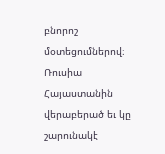բնորոշ մօտեցումներով։ Ռուսիա Հայաստանին վերաբերած եւ կը շարունակէ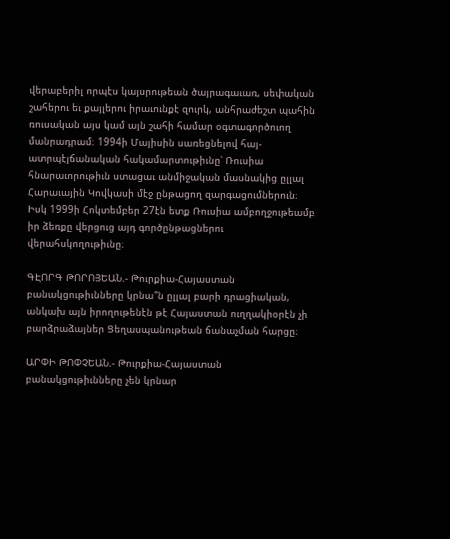վերաբերիլ որպէս կայսրութեան ծայրագաւառ, սեփական շահերու եւ քայլերու իրաւունքէ զուրկ, անհրաժեշտ պահին ռուսական այս կամ այն շահի համար օգտագործուող մանրադրամ։ 1994ի Մայիսին սառեցնելով հայ-ատրպէյճանական հակամարտութիւնը՝ Ռուսիա հնարաւորութիւն ստացաւ անմիջական մասնակից ըլլալ Հարաւային Կովկասի մէջ ընթացող զարգացումներուն։ Իսկ 1999ի Հոկտեմբեր 27էն ետք Ռուսիա ամբողջութեամբ իր ձեռքը վերցուց այդ գործընթացներու վերահսկողութիւնը։

ԳԷՈՐԳ ԹՈՐՈՅԵԱՆ.- Թուրքիա-Հայաստան բանակցութիւնները կրնա՞ն ըլլալ բարի դրացիական, անկախ այն իրողութենէն թէ Հայաստան ուղղակիօրէն չի բարձրաձայներ Ցեղասպանութեան ճանաչման հարցը։

ԱՐՓԻ ԹՈՓՉԵԱՆ.- Թուրքիա-Հայաստան բանակցութիւնները չեն կրնար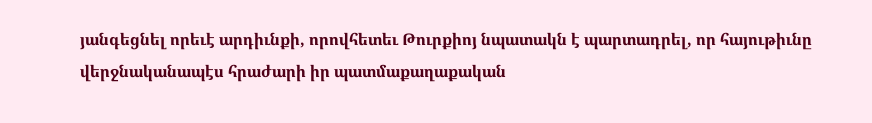յանգեցնել որեւէ արդիւնքի, որովհետեւ Թուրքիոյ նպատակն է պարտադրել, որ հայութիւնը վերջնականապէս հրաժարի իր պատմաքաղաքական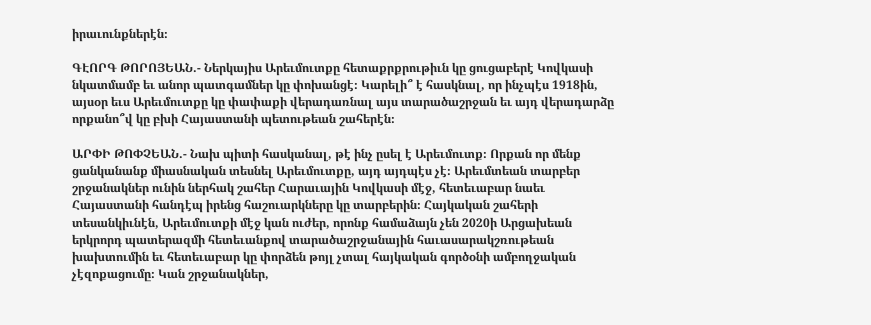իրաւունքներէն։

ԳԷՈՐԳ ԹՈՐՈՅԵԱՆ.- Ներկայիս Արեւմուտքը հետաքրքրութիւն կը ցուցաբերէ Կովկասի նկատմամբ եւ անոր պատգամներ կը փոխանցէ։ Կարելի՞ է հասկնալ, որ ինչպէս 1918ին, այսօր եւս Արեւմուտքը կը փափաքի վերադառնալ այս տարածաշրջան եւ այդ վերադարձը որքանո՞վ կը բխի Հայաստանի պետութեան շահերէն։

ԱՐՓԻ ԹՈՓՉԵԱՆ.- Նախ պիտի հասկանալ, թէ ինչ ըսել է Արեւմուտք։ Որքան որ մենք ցանկանանք միասնական տեսնել Արեւմուտքը, այդ այդպէս չէ։ Արեւմտեան տարբեր շրջանակներ ունին ներհակ շահեր Հարաւային Կովկասի մէջ, հետեւաբար նաեւ Հայաստանի հանդէպ իրենց հաշուարկները կը տարբերին։ Հայկական շահերի տեսանկիւնէն, Արեւմուտքի մէջ կան ուժեր, որոնք համաձայն չեն 2020ի Արցախեան երկրորդ պատերազմի հետեւանքով տարածաշրջանային հաւասարակշռութեան խախտումին եւ հետեւաբար կը փորձեն թոյլ չտալ հայկական գործօնի ամբողջական չէզոքացումը։ Կան շրջանակներ,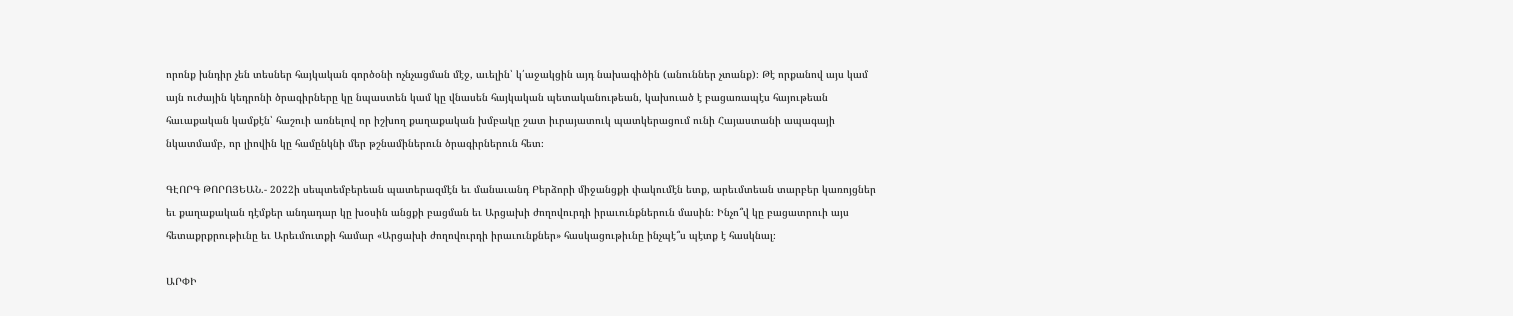որոնք խնդիր չեն տեսներ հայկական գործօնի ոչնչացման մէջ, աւելին՝ կ՛աջակցին այդ նախագիծին (անուններ չտանք)։ Թէ որքանով այս կամ այն ուժային կեդրոնի ծրագիրները կը նպաստեն կամ կը վնասեն հայկական պետականութեան, կախուած է բացառապէս հայութեան հաւաքական կամքէն՝ հաշուի առնելով որ իշխող քաղաքական խմբակը շատ իւրայատուկ պատկերացում ունի Հայաստանի ապագայի նկատմամբ, որ լիովին կը համընկնի մեր թշնամիներուն ծրագիրներուն հետ։

ԳԷՈՐԳ ԹՈՐՈՅԵԱՆ.- 2022ի սեպտեմբերեան պատերազմէն եւ մանաւանդ Բերձորի միջանցքի փակումէն ետք, արեւմտեան տարբեր կառոյցներ եւ քաղաքական դէմքեր անդադար կը խօսին անցքի բացման եւ Արցախի ժողովուրդի իրաւունքներուն մասին։ Ինչո՞վ կը բացատրուի այս հետաքրքրութիւնը եւ Արեւմուտքի համար «Արցախի ժողովուրդի իրաւունքներ» հասկացութիւնը ինչպէ՞ս պէտք է հասկնալ։

ԱՐՓԻ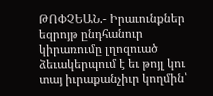ԹՈՓՉԵԱՆ.- Իրաւունքներ եզրոյթ ընդհանուր կիրառումը լղոզուած ձեւակերպում է եւ թոյլ կու տայ իւրաքանչիւր կողմին՝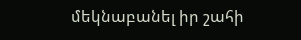մեկնաբանել իր շահի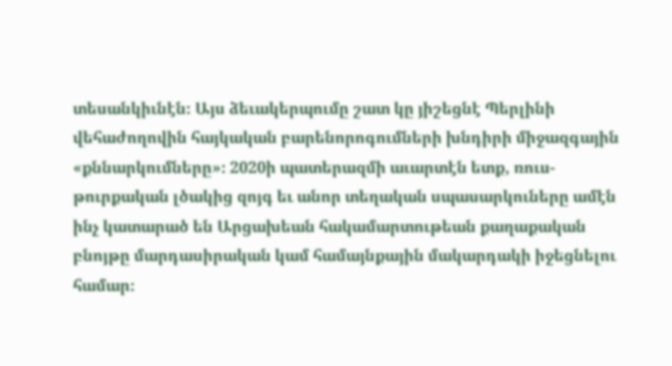տեսանկիւնէն։ Այս ձեւակերպումը շատ կը յիշեցնէ Պերլինի վեհաժողովին հայկական բարենորոգումների խնդիրի միջազգային «քննարկումները»։ 2020ի պատերազմի աւարտէն ետք, ռուս-թուրքական լծակից զոյգ եւ անոր տեղական սպասարկուները ամէն ինչ կատարած են Արցախեան հակամարտութեան քաղաքական բնոյթը մարդասիրական կամ համայնքային մակարդակի իջեցնելու համար։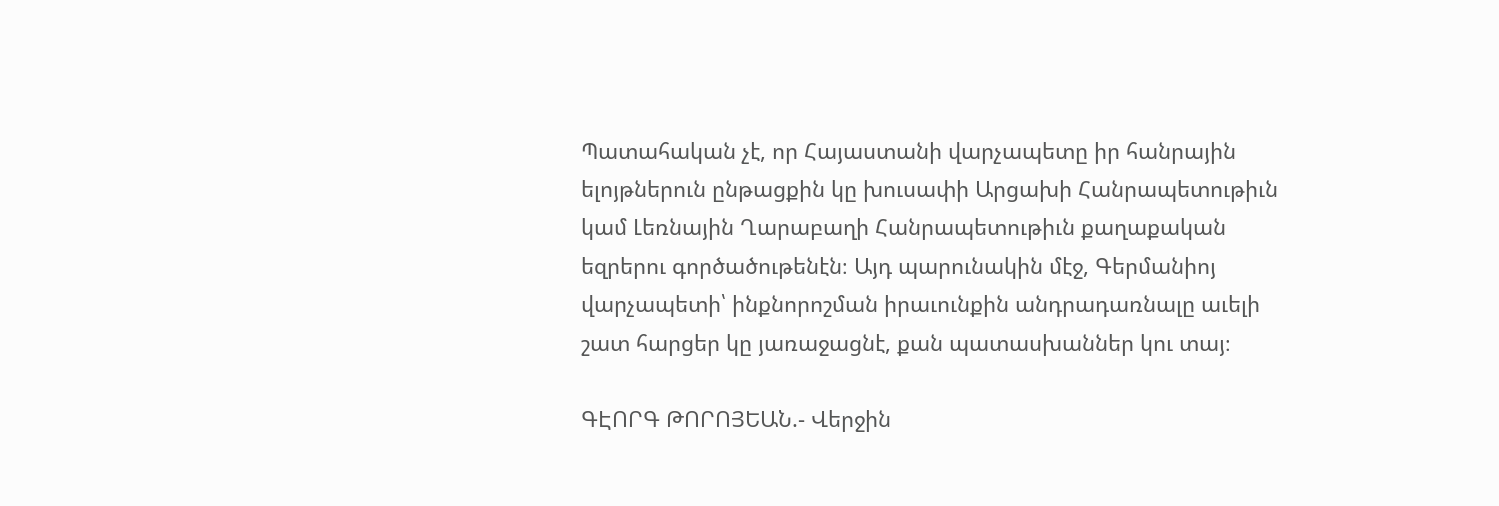Պատահական չէ, որ Հայաստանի վարչապետը իր հանրային ելոյթներուն ընթացքին կը խուսափի Արցախի Հանրապետութիւն կամ Լեռնային Ղարաբաղի Հանրապետութիւն քաղաքական եզրերու գործածութենէն։ Այդ պարունակին մէջ, Գերմանիոյ վարչապետի՝ ինքնորոշման իրաւունքին անդրադառնալը աւելի շատ հարցեր կը յառաջացնէ, քան պատասխաններ կու տայ։

ԳԷՈՐԳ ԹՈՐՈՅԵԱՆ.- Վերջին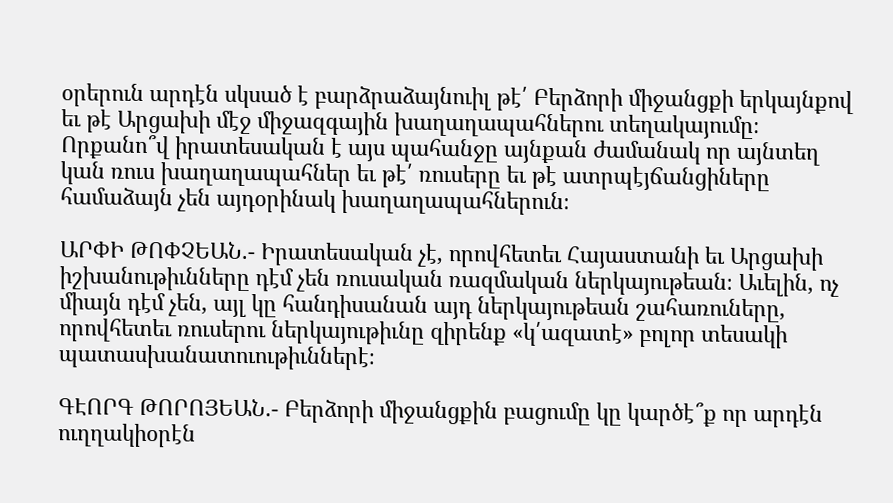օրերուն արդէն սկսած է բարձրաձայնուիլ թէ՛ Բերձորի միջանցքի երկայնքով եւ թէ Արցախի մէջ միջազգային խաղաղապահներու տեղակայումը։ Որքանո՞վ իրատեսական է այս պահանջը այնքան ժամանակ որ այնտեղ կան ռուս խաղաղապահներ եւ թէ՛ ռուսերը եւ թէ ատրպէյճանցիները համաձայն չեն այդօրինակ խաղաղապահներուն։

ԱՐՓԻ ԹՈՓՉԵԱՆ.- Իրատեսական չէ, որովհետեւ Հայաստանի եւ Արցախի իշխանութիւնները դէմ չեն ռուսական ռազմական ներկայութեան։ Աւելին, ոչ միայն դէմ չեն, այլ կը հանդիսանան այդ ներկայութեան շահառուները, որովհետեւ ռուսերու ներկայութիւնը զիրենք «կ՛ազատէ» բոլոր տեսակի պատասխանատուութիւններէ։

ԳԷՈՐԳ ԹՈՐՈՅԵԱՆ.- Բերձորի միջանցքին բացումը կը կարծէ՞ք որ արդէն ուղղակիօրէն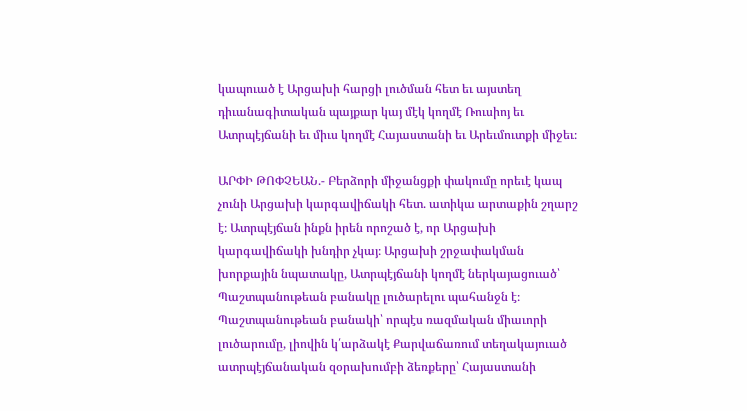կապուած է Արցախի հարցի լուծման հետ եւ այստեղ դիւանագիտական պայքար կայ մէկ կողմէ Ռուսիոյ եւ Ատրպէյճանի եւ միւս կողմէ Հայաստանի եւ Արեւմուտքի միջեւ։

ԱՐՓԻ ԹՈՓՉԵԱՆ.- Բերձորի միջանցքի փակումը որեւէ կապ չունի Արցախի կարգավիճակի հետ. ատիկա արտաքին շղարշ է։ Ատրպէյճան ինքն իրեն որոշած է, որ Արցախի կարգավիճակի խնդիր չկայ։ Արցախի շրջափակման խորքային նպատակը, Ատրպէյճանի կողմէ ներկայացուած՝ Պաշտպանութեան բանակը լուծարելու պահանջն է։ Պաշտպանութեան բանակի՝ որպէս ռազմական միաւորի լուծարումը, լիովին կ՛արձակէ Քարվաճառում տեղակայուած ատրպէյճանական զօրախումբի ձեռքերը՝ Հայաստանի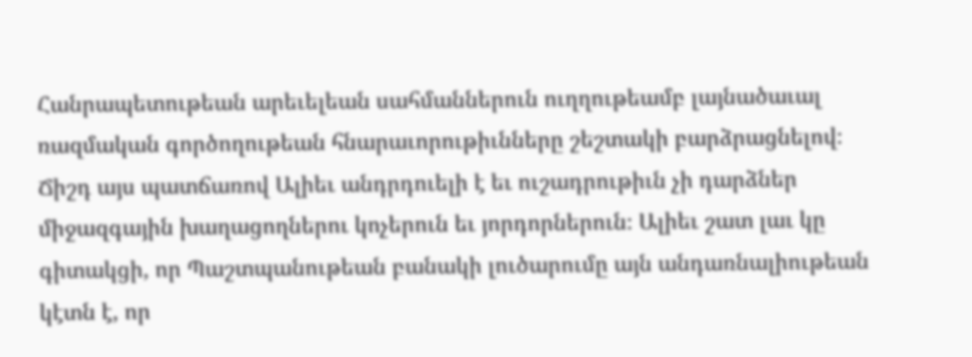Հանրապետութեան արեւելեան սահմաններուն ուղղութեամբ լայնածաւալ ռազմական գործողութեան հնարաւորութիւնները շեշտակի բարձրացնելով։ Ճիշդ այս պատճառով Ալիեւ անդրդուելի է եւ ուշադրութիւն չի դարձներ միջազգային խաղացողներու կոչերուն եւ յորդորներուն։ Ալիեւ շատ լաւ կը գիտակցի, որ Պաշտպանութեան բանակի լուծարումը այն անդառնալիութեան կէտն է, որ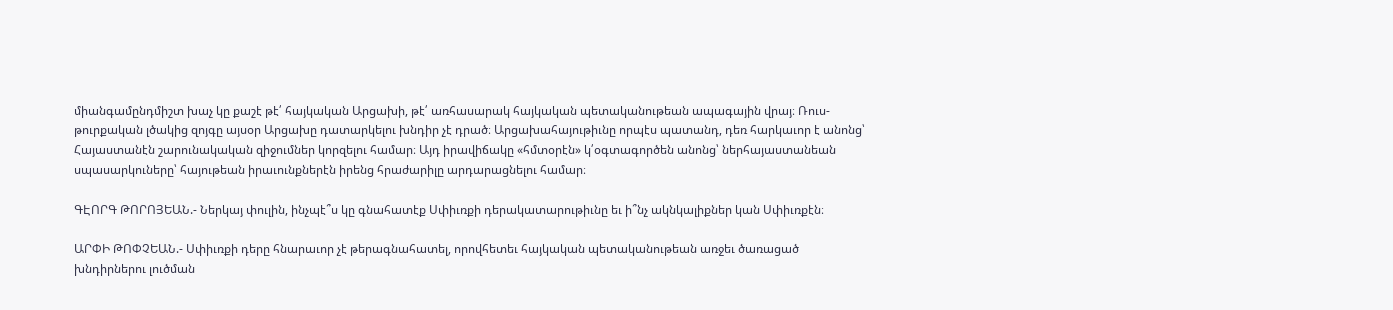միանգամընդմիշտ խաչ կը քաշէ թէ՛ հայկական Արցախի, թէ՛ առհասարակ հայկական պետականութեան ապագային վրայ։ Ռուս-թուրքական լծակից զոյգը այսօր Արցախը դատարկելու խնդիր չէ դրած։ Արցախահայութիւնը որպէս պատանդ, դեռ հարկաւոր է անոնց՝ Հայաստանէն շարունակական զիջումներ կորզելու համար։ Այդ իրավիճակը «հմտօրէն» կ՛օգտագործեն անոնց՝ ներհայաստանեան սպասարկուները՝ հայութեան իրաւունքներէն իրենց հրաժարիլը արդարացնելու համար։

ԳԷՈՐԳ ԹՈՐՈՅԵԱՆ.- Ներկայ փուլին, ինչպէ՞ս կը գնահատէք Սփիւռքի դերակատարութիւնը եւ ի՞նչ ակնկալիքներ կան Սփիւռքէն։

ԱՐՓԻ ԹՈՓՉԵԱՆ.- Սփիւռքի դերը հնարաւոր չէ թերագնահատել, որովհետեւ հայկական պետականութեան առջեւ ծառացած խնդիրներու լուծման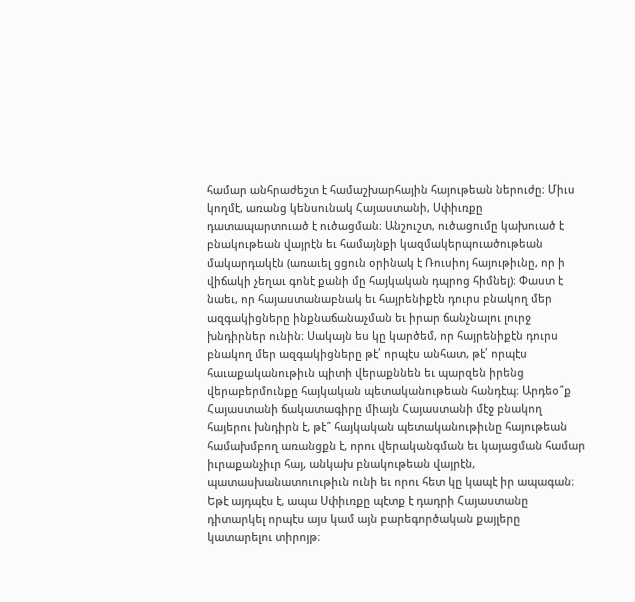համար անհրաժեշտ է համաշխարհային հայութեան ներուժը։ Միւս կողմէ, առանց կենսունակ Հայաստանի, Սփիւռքը դատապարտուած է ուծացման։ Անշուշտ, ուծացումը կախուած է բնակութեան վայրէն եւ համայնքի կազմակերպուածութեան մակարդակէն (առաւել ցցուն օրինակ է Ռուսիոյ հայութիւնը, որ ի վիճակի չեղաւ գոնէ քանի մը հայկական դպրոց հիմնել)։ Փաստ է նաեւ, որ հայաստանաբնակ եւ հայրենիքէն դուրս բնակող մեր ազգակիցները ինքնաճանաչման եւ իրար ճանչնալու լուրջ խնդիրներ ունին։ Սակայն ես կը կարծեմ, որ հայրենիքէն դուրս բնակող մեր ազգակիցները թէ՛ որպէս անհատ, թէ՛ որպէս հաւաքականութիւն պիտի վերաքննեն եւ պարզեն իրենց վերաբերմունքը հայկական պետականութեան հանդէպ։ Արդեօ՞ք Հայաստանի ճակատագիրը միայն Հայաստանի մէջ բնակող հայերու խնդիրն է, թէ՞ հայկական պետականութիւնը հայութեան համախմբող առանցքն է, որու վերականգման եւ կայացման համար իւրաքանչիւր հայ, անկախ բնակութեան վայրէն, պատասխանատուութիւն ունի եւ որու հետ կը կապէ իր ապագան։ Եթէ այդպէս է, ապա Սփիւռքը պէտք է դադրի Հայաստանը դիտարկել որպէս այս կամ այն բարեգործական քայլերը կատարելու տիրոյթ։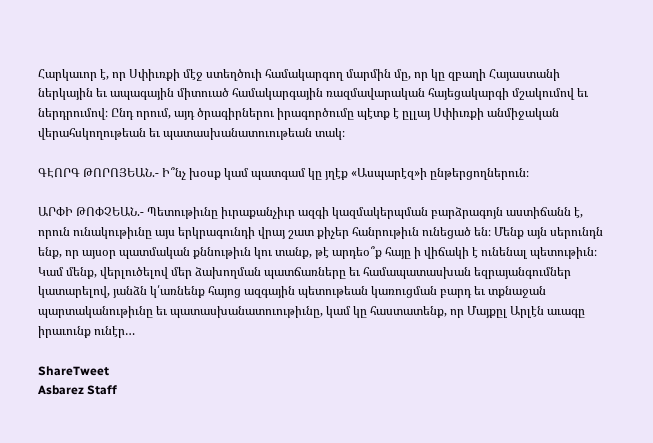Հարկաւոր է, որ Սփիւռքի մէջ ստեղծուի համակարգող մարմին մը, որ կը զբաղի Հայաստանի ներկային եւ ապագային միտուած համակարգային ռազմավարական հայեցակարգի մշակումով եւ ներդրումով։ Ընդ որում, այդ ծրագիրներու իրագործումը պէտք է ըլլայ Սփիւռքի անմիջական վերահսկողութեան եւ պատասխանատուութեան տակ։

ԳԷՈՐԳ ԹՈՐՈՅԵԱՆ.- Ի՞նչ խօսք կամ պատգամ կը յղէք «Ասպարէզ»ի ընթերցողներուն։

ԱՐՓԻ ԹՈՓՉԵԱՆ.- Պետութիւնը իւրաքանչիւր ազգի կազմակերպման բարձրագոյն աստիճանն է, որուն ունակութիւնը այս երկրագունդի վրայ շատ քիչեր հանրութիւն ունեցած են։ Մենք այն սերունդն ենք, որ այսօր պատմական քննութիւն կու տանք, թէ արդեօ՞ք հայը ի վիճակի է ունենալ պետութիւն։ Կամ մենք, վերլուծելով մեր ձախողման պատճառները եւ համապատասխան եզրայանգումներ կատարելով, յանձն կ՛առնենք հայոց ազգային պետութեան կառուցման բարդ եւ տքնաջան պարտականութիւնը եւ պատասխանատուութիւնը, կամ կը հաստատենք, որ Մայքըլ Արլէն աւագը իրաւունք ունէր…

ShareTweet
Asbarez Staff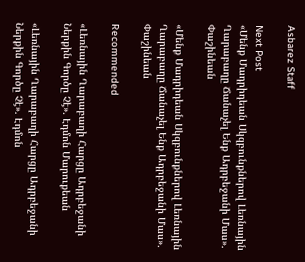Asbarez Staff

Next Post
«Մենք Մադրիդեան Սկզբունքներով Լեռնային Ղարաբաղը Ճանաչել Ենք Ադրբեջանի Մաս». Փաշինեան

«Մենք Մադրիդեան Սկզբունքներով Լեռնային Ղարաբաղը Ճանաչել Ենք Ադրբեջանի Մաս». Փաշինեան

Recommended

«Լեռնային Ղարաբաղի Հարցը Ադրբեջանի Ներքին Գործը Չէ». Էդմոն Մարուքեան

«Լեռնային Ղարաբաղի Հարցը Ադրբեջանի Ներքին Գործը Չէ». Էդմոն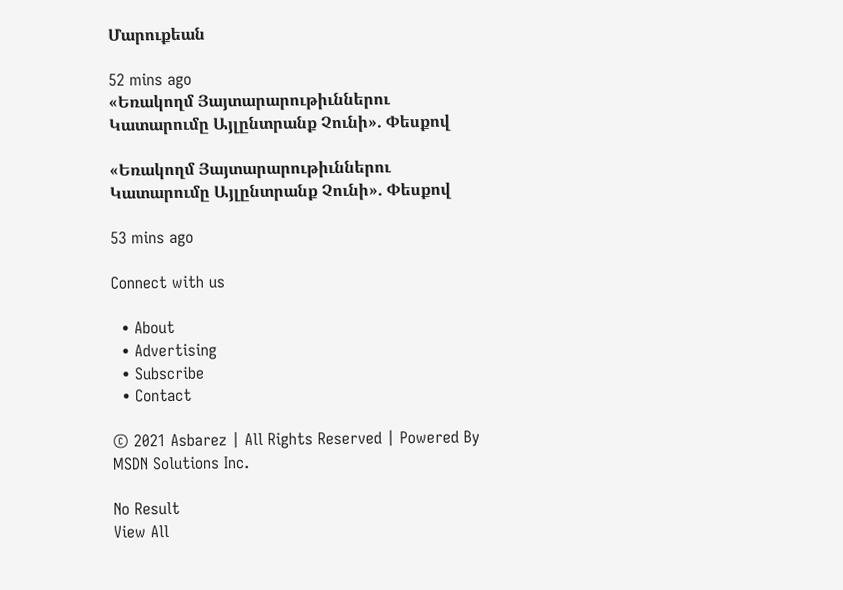Մարուքեան

52 mins ago
«Եռակողմ Յայտարարութիւններու Կատարումը Այլընտրանք Չունի». Փեսքով

«Եռակողմ Յայտարարութիւններու Կատարումը Այլընտրանք Չունի». Փեսքով

53 mins ago

Connect with us

  • About
  • Advertising
  • Subscribe
  • Contact

© 2021 Asbarez | All Rights Reserved | Powered By MSDN Solutions Inc.

No Result
View All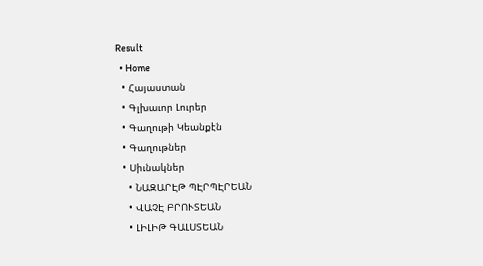Result
  • Home
  • Հայաստան
  • Գլխաւոր Լուրեր
  • Գաղութի Կեանքէն
  • Գաղութներ
  • Սիւնակներ
    • ՆԱԶԱՐԷԹ ՊԷՐՊԷՐԵԱՆ
    • ՎԱՉԷ ԲՐՈՒՏԵԱՆ
    • ԼԻԼԻԹ ԳԱԼՍՏԵԱՆ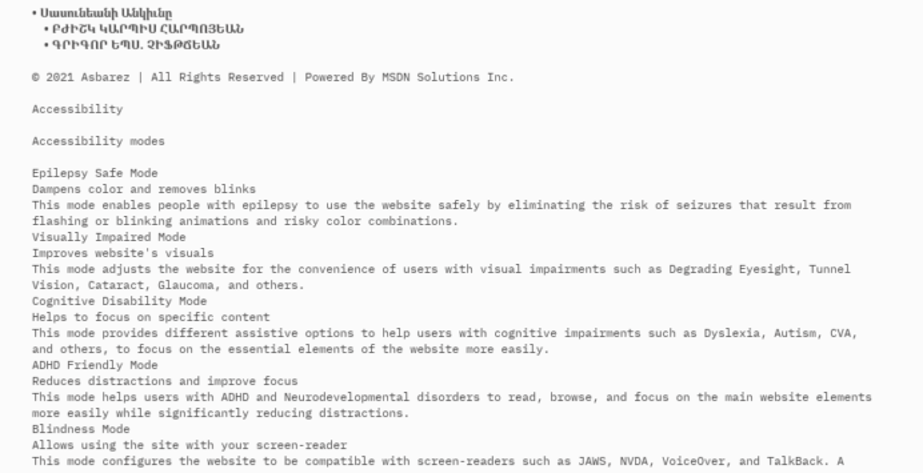• Սասունեանի Անկիւնը
    • ԲԺԻՇԿ ԿԱՐՊԻՍ ՀԱՐՊՈՅԵԱՆ
    • ԳՐԻԳՈՐ ԵՊՍ. ՉԻՖԹՃԵԱՆ

© 2021 Asbarez | All Rights Reserved | Powered By MSDN Solutions Inc.

Accessibility

Accessibility modes

Epilepsy Safe Mode
Dampens color and removes blinks
This mode enables people with epilepsy to use the website safely by eliminating the risk of seizures that result from flashing or blinking animations and risky color combinations.
Visually Impaired Mode
Improves website's visuals
This mode adjusts the website for the convenience of users with visual impairments such as Degrading Eyesight, Tunnel Vision, Cataract, Glaucoma, and others.
Cognitive Disability Mode
Helps to focus on specific content
This mode provides different assistive options to help users with cognitive impairments such as Dyslexia, Autism, CVA, and others, to focus on the essential elements of the website more easily.
ADHD Friendly Mode
Reduces distractions and improve focus
This mode helps users with ADHD and Neurodevelopmental disorders to read, browse, and focus on the main website elements more easily while significantly reducing distractions.
Blindness Mode
Allows using the site with your screen-reader
This mode configures the website to be compatible with screen-readers such as JAWS, NVDA, VoiceOver, and TalkBack. A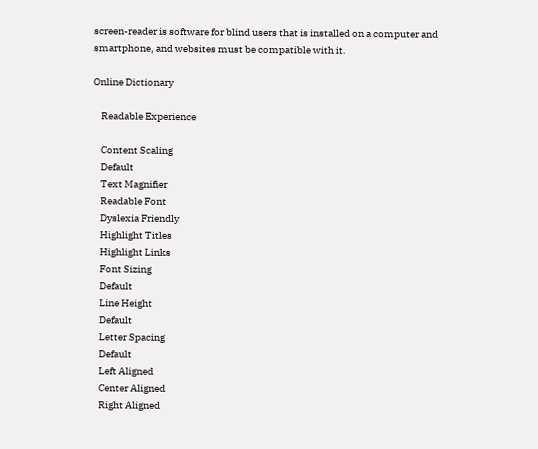screen-reader is software for blind users that is installed on a computer and smartphone, and websites must be compatible with it.

Online Dictionary

    Readable Experience

    Content Scaling
    Default
    Text Magnifier
    Readable Font
    Dyslexia Friendly
    Highlight Titles
    Highlight Links
    Font Sizing
    Default
    Line Height
    Default
    Letter Spacing
    Default
    Left Aligned
    Center Aligned
    Right Aligned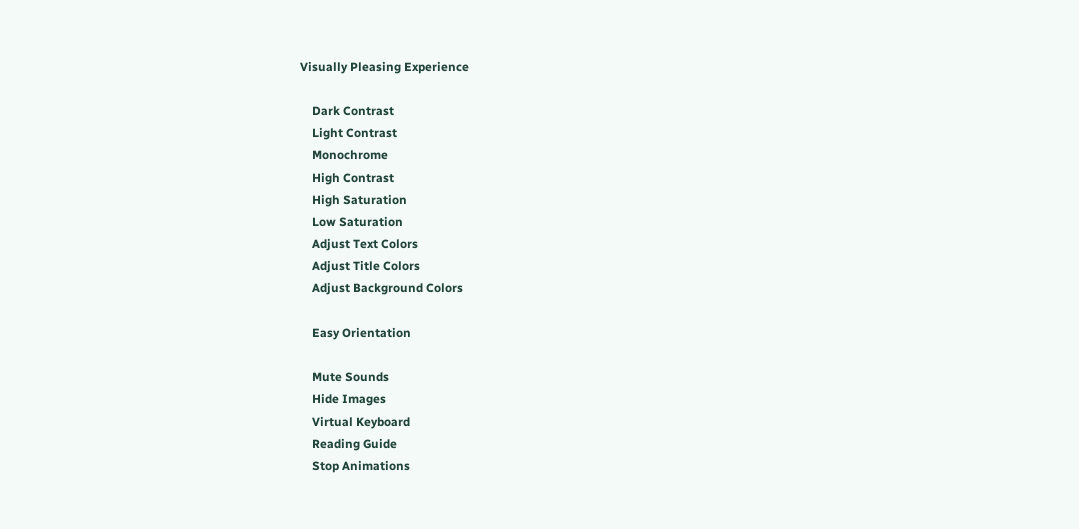Visually Pleasing Experience

    Dark Contrast
    Light Contrast
    Monochrome
    High Contrast
    High Saturation
    Low Saturation
    Adjust Text Colors
    Adjust Title Colors
    Adjust Background Colors

    Easy Orientation

    Mute Sounds
    Hide Images
    Virtual Keyboard
    Reading Guide
    Stop Animations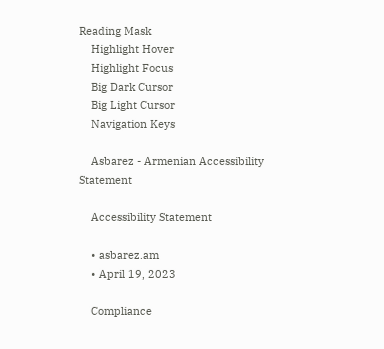Reading Mask
    Highlight Hover
    Highlight Focus
    Big Dark Cursor
    Big Light Cursor
    Navigation Keys

    Asbarez - Armenian Accessibility Statement

    Accessibility Statement

    • asbarez.am
    • April 19, 2023

    Compliance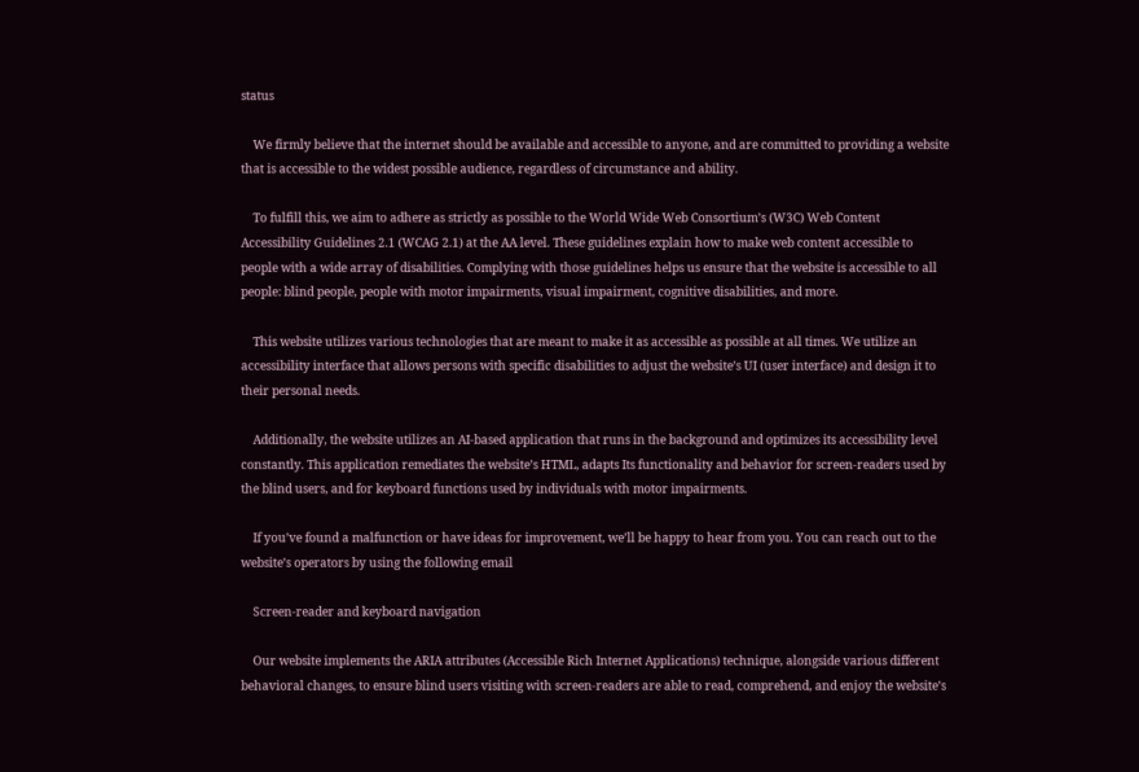status

    We firmly believe that the internet should be available and accessible to anyone, and are committed to providing a website that is accessible to the widest possible audience, regardless of circumstance and ability.

    To fulfill this, we aim to adhere as strictly as possible to the World Wide Web Consortium’s (W3C) Web Content Accessibility Guidelines 2.1 (WCAG 2.1) at the AA level. These guidelines explain how to make web content accessible to people with a wide array of disabilities. Complying with those guidelines helps us ensure that the website is accessible to all people: blind people, people with motor impairments, visual impairment, cognitive disabilities, and more.

    This website utilizes various technologies that are meant to make it as accessible as possible at all times. We utilize an accessibility interface that allows persons with specific disabilities to adjust the website’s UI (user interface) and design it to their personal needs.

    Additionally, the website utilizes an AI-based application that runs in the background and optimizes its accessibility level constantly. This application remediates the website’s HTML, adapts Its functionality and behavior for screen-readers used by the blind users, and for keyboard functions used by individuals with motor impairments.

    If you’ve found a malfunction or have ideas for improvement, we’ll be happy to hear from you. You can reach out to the website’s operators by using the following email

    Screen-reader and keyboard navigation

    Our website implements the ARIA attributes (Accessible Rich Internet Applications) technique, alongside various different behavioral changes, to ensure blind users visiting with screen-readers are able to read, comprehend, and enjoy the website’s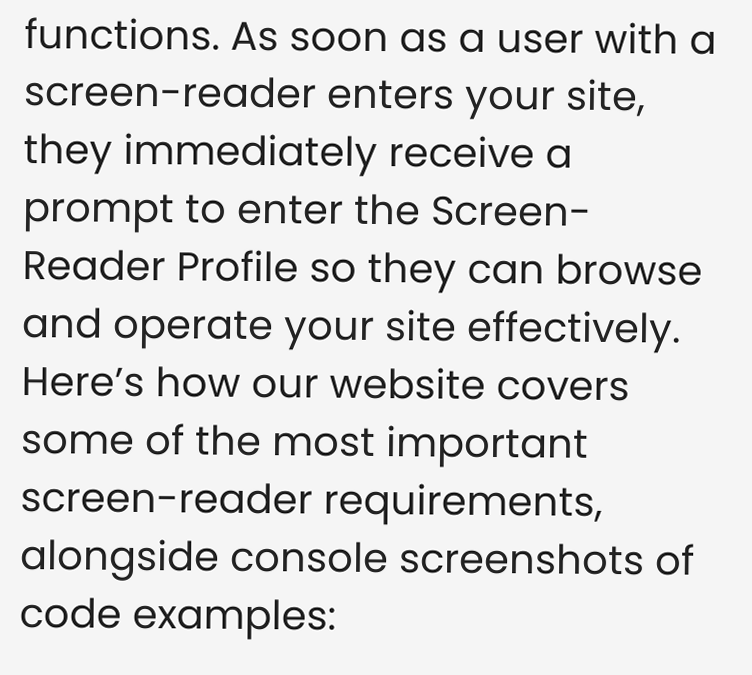functions. As soon as a user with a screen-reader enters your site, they immediately receive a prompt to enter the Screen-Reader Profile so they can browse and operate your site effectively. Here’s how our website covers some of the most important screen-reader requirements, alongside console screenshots of code examples: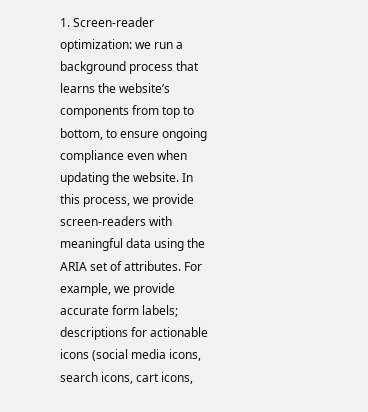1. Screen-reader optimization: we run a background process that learns the website’s components from top to bottom, to ensure ongoing compliance even when updating the website. In this process, we provide screen-readers with meaningful data using the ARIA set of attributes. For example, we provide accurate form labels; descriptions for actionable icons (social media icons, search icons, cart icons,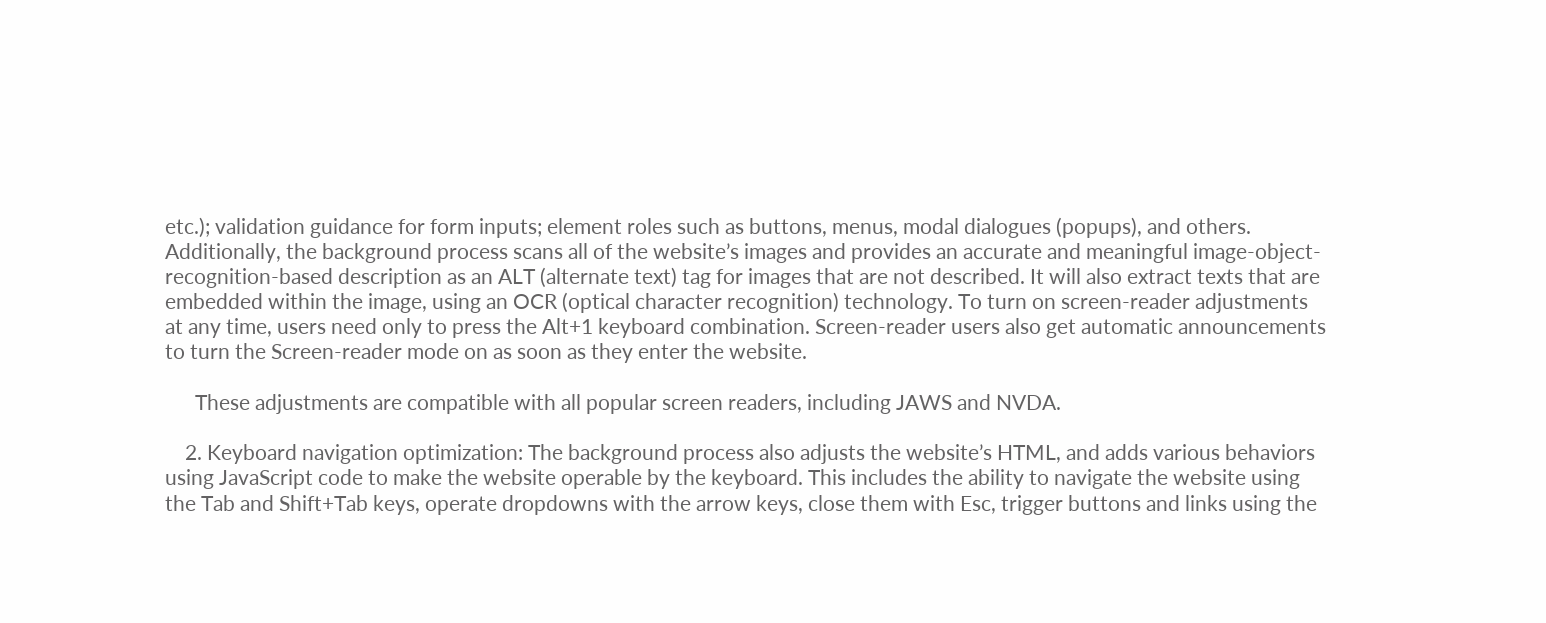etc.); validation guidance for form inputs; element roles such as buttons, menus, modal dialogues (popups), and others. Additionally, the background process scans all of the website’s images and provides an accurate and meaningful image-object-recognition-based description as an ALT (alternate text) tag for images that are not described. It will also extract texts that are embedded within the image, using an OCR (optical character recognition) technology. To turn on screen-reader adjustments at any time, users need only to press the Alt+1 keyboard combination. Screen-reader users also get automatic announcements to turn the Screen-reader mode on as soon as they enter the website.

      These adjustments are compatible with all popular screen readers, including JAWS and NVDA.

    2. Keyboard navigation optimization: The background process also adjusts the website’s HTML, and adds various behaviors using JavaScript code to make the website operable by the keyboard. This includes the ability to navigate the website using the Tab and Shift+Tab keys, operate dropdowns with the arrow keys, close them with Esc, trigger buttons and links using the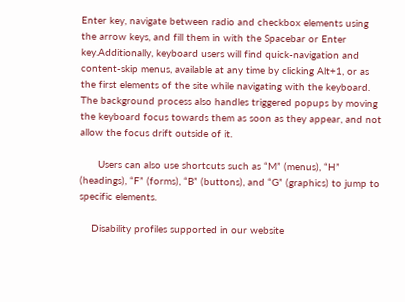Enter key, navigate between radio and checkbox elements using the arrow keys, and fill them in with the Spacebar or Enter key.Additionally, keyboard users will find quick-navigation and content-skip menus, available at any time by clicking Alt+1, or as the first elements of the site while navigating with the keyboard. The background process also handles triggered popups by moving the keyboard focus towards them as soon as they appear, and not allow the focus drift outside of it.

      Users can also use shortcuts such as “M” (menus), “H” (headings), “F” (forms), “B” (buttons), and “G” (graphics) to jump to specific elements.

    Disability profiles supported in our website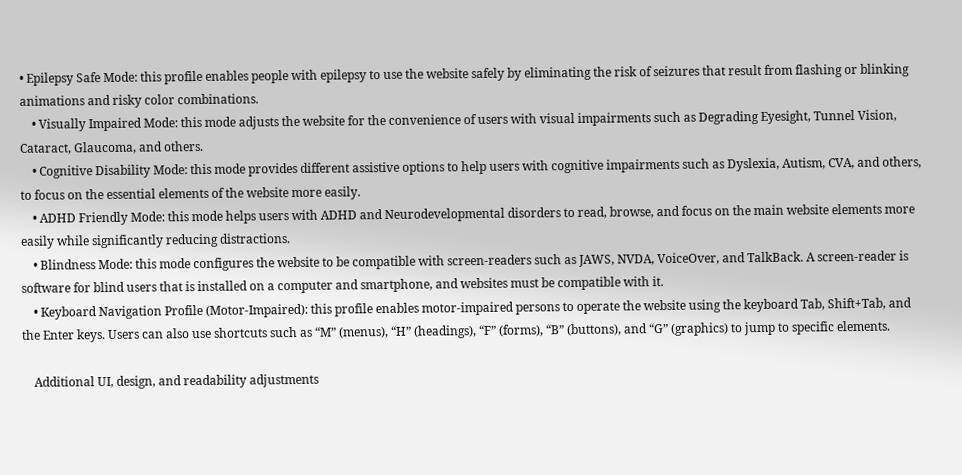• Epilepsy Safe Mode: this profile enables people with epilepsy to use the website safely by eliminating the risk of seizures that result from flashing or blinking animations and risky color combinations.
    • Visually Impaired Mode: this mode adjusts the website for the convenience of users with visual impairments such as Degrading Eyesight, Tunnel Vision, Cataract, Glaucoma, and others.
    • Cognitive Disability Mode: this mode provides different assistive options to help users with cognitive impairments such as Dyslexia, Autism, CVA, and others, to focus on the essential elements of the website more easily.
    • ADHD Friendly Mode: this mode helps users with ADHD and Neurodevelopmental disorders to read, browse, and focus on the main website elements more easily while significantly reducing distractions.
    • Blindness Mode: this mode configures the website to be compatible with screen-readers such as JAWS, NVDA, VoiceOver, and TalkBack. A screen-reader is software for blind users that is installed on a computer and smartphone, and websites must be compatible with it.
    • Keyboard Navigation Profile (Motor-Impaired): this profile enables motor-impaired persons to operate the website using the keyboard Tab, Shift+Tab, and the Enter keys. Users can also use shortcuts such as “M” (menus), “H” (headings), “F” (forms), “B” (buttons), and “G” (graphics) to jump to specific elements.

    Additional UI, design, and readability adjustments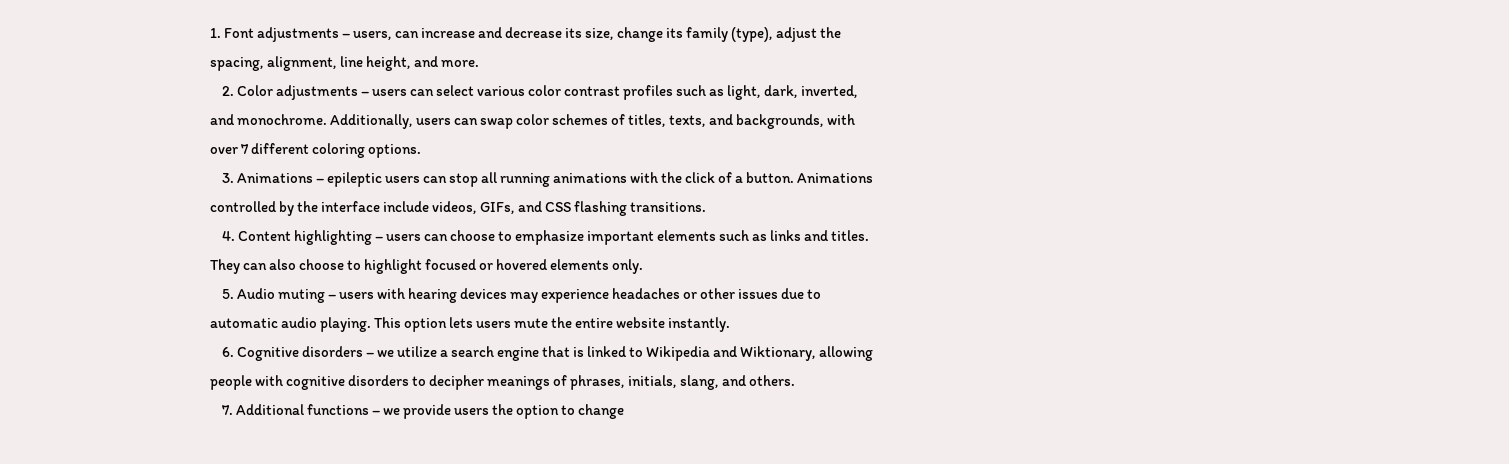1. Font adjustments – users, can increase and decrease its size, change its family (type), adjust the spacing, alignment, line height, and more.
    2. Color adjustments – users can select various color contrast profiles such as light, dark, inverted, and monochrome. Additionally, users can swap color schemes of titles, texts, and backgrounds, with over 7 different coloring options.
    3. Animations – epileptic users can stop all running animations with the click of a button. Animations controlled by the interface include videos, GIFs, and CSS flashing transitions.
    4. Content highlighting – users can choose to emphasize important elements such as links and titles. They can also choose to highlight focused or hovered elements only.
    5. Audio muting – users with hearing devices may experience headaches or other issues due to automatic audio playing. This option lets users mute the entire website instantly.
    6. Cognitive disorders – we utilize a search engine that is linked to Wikipedia and Wiktionary, allowing people with cognitive disorders to decipher meanings of phrases, initials, slang, and others.
    7. Additional functions – we provide users the option to change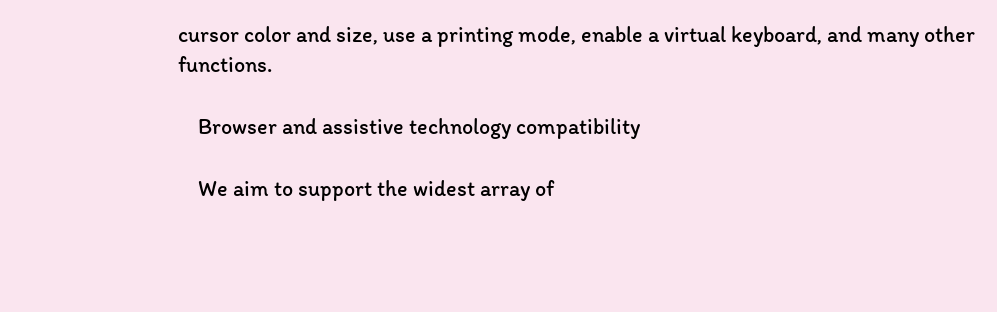cursor color and size, use a printing mode, enable a virtual keyboard, and many other functions.

    Browser and assistive technology compatibility

    We aim to support the widest array of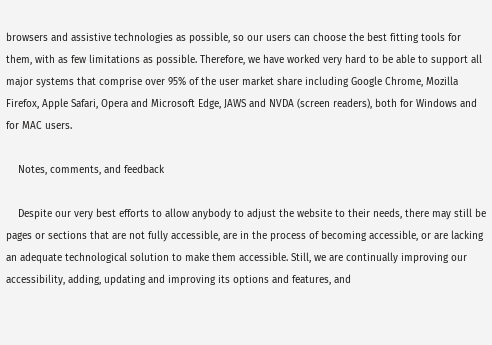browsers and assistive technologies as possible, so our users can choose the best fitting tools for them, with as few limitations as possible. Therefore, we have worked very hard to be able to support all major systems that comprise over 95% of the user market share including Google Chrome, Mozilla Firefox, Apple Safari, Opera and Microsoft Edge, JAWS and NVDA (screen readers), both for Windows and for MAC users.

    Notes, comments, and feedback

    Despite our very best efforts to allow anybody to adjust the website to their needs, there may still be pages or sections that are not fully accessible, are in the process of becoming accessible, or are lacking an adequate technological solution to make them accessible. Still, we are continually improving our accessibility, adding, updating and improving its options and features, and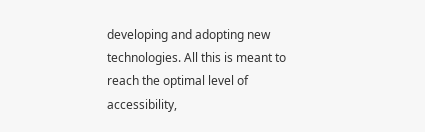developing and adopting new technologies. All this is meant to reach the optimal level of accessibility,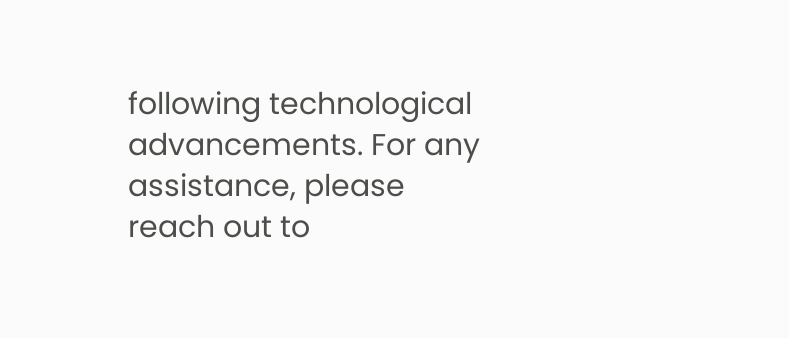following technological advancements. For any assistance, please reach out to